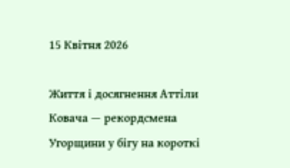15 Квітня 2026

Життя і досягнення Аттіли Ковача — рекордсмена Угорщини у бігу на короткі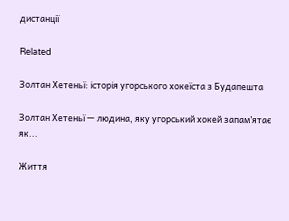дистанції

Related

Золтан Хетеньї: історія угорського хокеїста з Будапешта

Золтан Хетеньї — людина, яку угорський хокей запам’ятає як...

Життя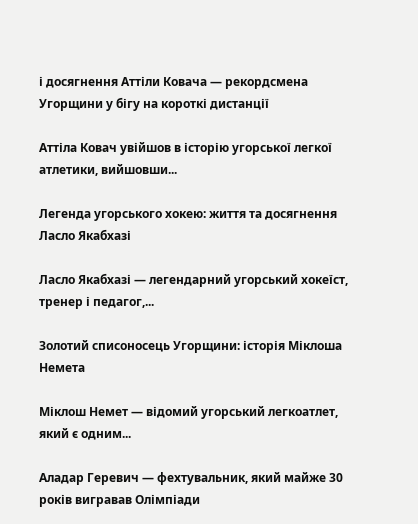і досягнення Аттіли Ковача — рекордсмена Угорщини у бігу на короткі дистанції

Аттіла Ковач увійшов в історію угорської легкої атлетики, вийшовши...

Легенда угорського хокею: життя та досягнення Ласло Якабхазі

Ласло Якабхазі — легендарний угорський хокеїст, тренер і педагог,...

Золотий списоносець Угорщини: історія Міклоша Немета

Міклош Немет — відомий угорський легкоатлет, який є одним...

Аладар Геревич — фехтувальник, який майже 30 років вигравав Олімпіади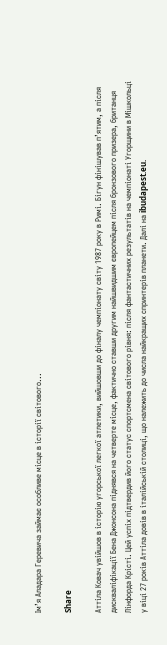Ім’я Аладара Геревича займає особливе місце в історії світового...

Share

Аттіла Ковач увійшов в історію угорської легкої атлетики, вийшовши до фіналу чемпіонату світу 1987 року в Римі. Бігун фінішував п’ятим, а після дискваліфікації Бена Джонсона піднявся на четверте місце, фактично ставши другим найшвидшим європейцем після бронзового призера, британця Лінфорда Крісті. Цей успіх підтвердив його статус спортсмена світового рівня: після фантастичних результатів на чемпіонаті Угорщини в Мішкольці у віці 27 років Аттіла довів в італійській столиці, що належить до числа найкращих спринтерів планети. Далі на ibudapest.eu.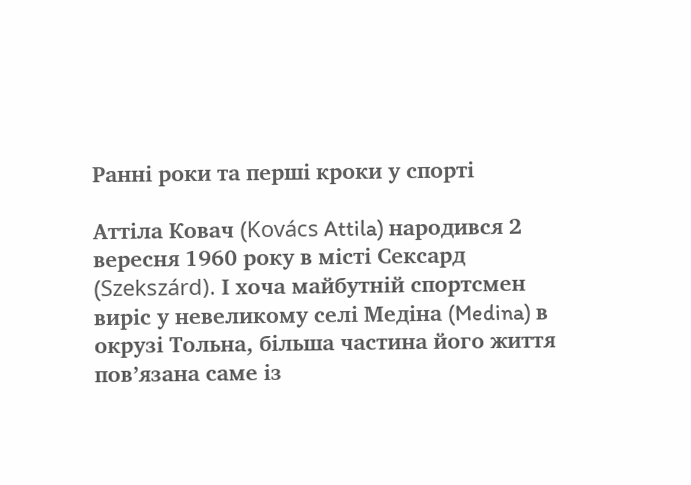Ранні роки та перші кроки у спорті

Аттіла Ковач (Kovács Attila) народився 2 вересня 1960 року в місті Сексард (Szekszárd). І хоча майбутній спортсмен виріс у невеликому селі Медіна (Medina) в окрузі Тольна, більша частина його життя пов’язана саме із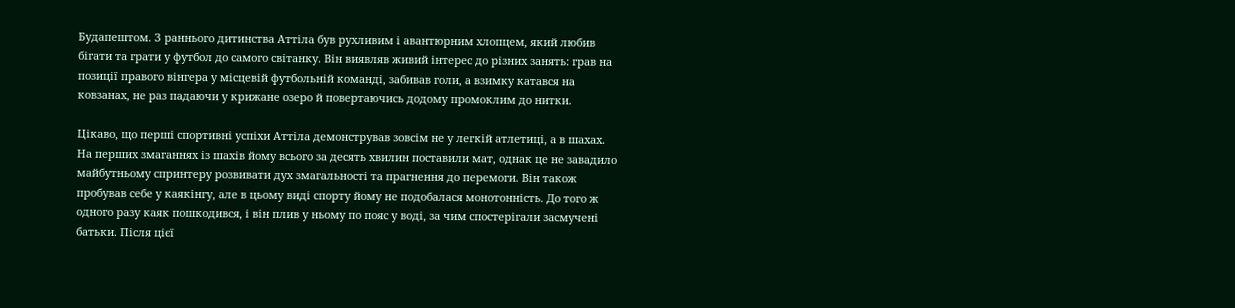Будапештом. З раннього дитинства Аттіла був рухливим і авантюрним хлопцем, який любив бігати та грати у футбол до самого світанку. Він виявляв живий інтерес до різних занять: грав на позиції правого вінгера у місцевій футбольній команді, забивав голи, а взимку катався на ковзанах, не раз падаючи у крижане озеро й повертаючись додому промоклим до нитки.

Цікаво, що перші спортивні успіхи Аттіла демонстрував зовсім не у легкій атлетиці, а в шахах. На перших змаганнях із шахів йому всього за десять хвилин поставили мат, однак це не завадило майбутньому спринтеру розвивати дух змагальності та прагнення до перемоги. Він також пробував себе у каякінгу, але в цьому виді спорту йому не подобалася монотонність. До того ж одного разу каяк пошкодився, і він плив у ньому по пояс у воді, за чим спостерігали засмучені батьки. Після цієї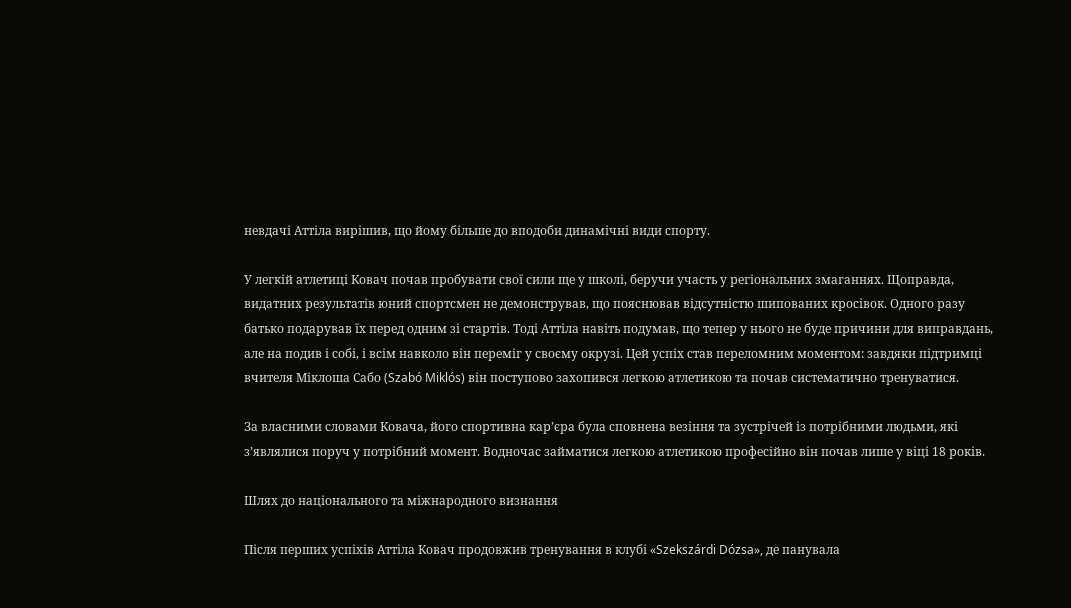невдачі Аттіла вирішив, що йому більше до вподоби динамічні види спорту.

У легкій атлетиці Ковач почав пробувати свої сили ще у школі, беручи участь у регіональних змаганнях. Щоправда, видатних результатів юний спортсмен не демонстрував, що пояснював відсутністю шипованих кросівок. Одного разу батько подарував їх перед одним зі стартів. Тоді Аттіла навіть подумав, що тепер у нього не буде причини для виправдань, але на подив і собі, і всім навколо він переміг у своєму окрузі. Цей успіх став переломним моментом: завдяки підтримці вчителя Міклоша Сабо (Szabó Miklós) він поступово захопився легкою атлетикою та почав систематично тренуватися.

За власними словами Ковача, його спортивна кар’єра була сповнена везіння та зустрічей із потрібними людьми, які з’являлися поруч у потрібний момент. Водночас займатися легкою атлетикою професійно він почав лише у віці 18 років.

Шлях до національного та міжнародного визнання

Після перших успіхів Аттіла Ковач продовжив тренування в клубі «Szekszárdi Dózsa», де панувала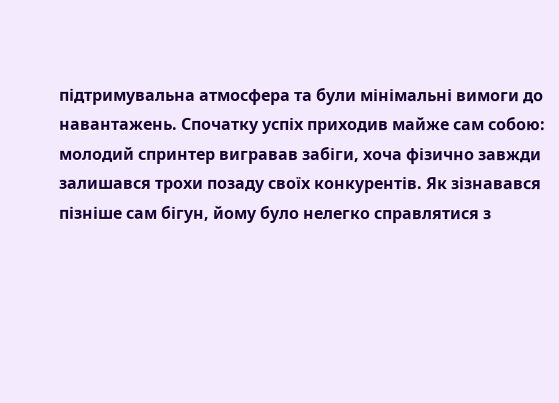підтримувальна атмосфера та були мінімальні вимоги до навантажень. Спочатку успіх приходив майже сам собою: молодий спринтер вигравав забіги, хоча фізично завжди залишався трохи позаду своїх конкурентів. Як зізнавався пізніше сам бігун, йому було нелегко справлятися з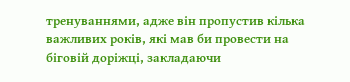тренуваннями, адже він пропустив кілька важливих років, які мав би провести на біговій доріжці, закладаючи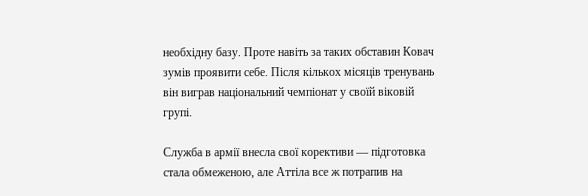необхідну базу. Проте навіть за таких обставин Ковач зумів проявити себе. Після кількох місяців тренувань він виграв національний чемпіонат у своїй віковій групі.

Служба в армії внесла свої корективи — підготовка стала обмеженою, але Аттіла все ж потрапив на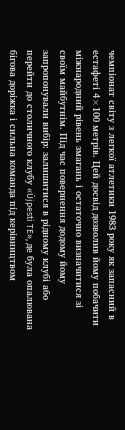чемпіонат світу з легкої атлетики 1983 року як запасний в естафеті 4×100 метрів. Цей досвід дозволив йому побачити міжнародний рівень змагань і остаточно визначитися зі своїм майбутнім. Під час повернення додому йому запропонували вибір: залишитися в рідному клубі або перейти до столичного клубу «Újpesti TE», де була опалювана бігова доріжка і сильна команда під керівництвом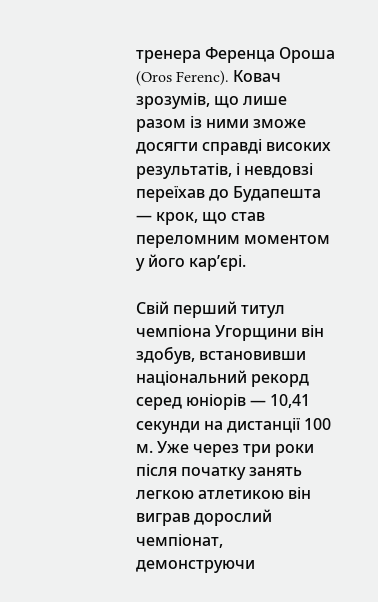тренера Ференца Ороша (Oros Ferenc). Ковач зрозумів, що лише разом із ними зможе досягти справді високих результатів, і невдовзі переїхав до Будапешта — крок, що став переломним моментом у його кар’єрі.

Свій перший титул чемпіона Угорщини він здобув, встановивши національний рекорд серед юніорів — 10,41 секунди на дистанції 100 м. Уже через три роки після початку занять легкою атлетикою він виграв дорослий чемпіонат, демонструючи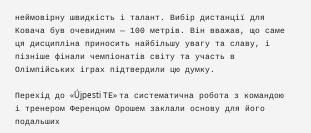неймовірну швидкість і талант. Вибір дистанції для Ковача був очевидним — 100 метрів. Він вважав, що саме ця дисципліна приносить найбільшу увагу та славу, і пізніше фінали чемпіонатів світу та участь в Олімпійських іграх підтвердили цю думку.

Перехід до «Újpesti TE» та систематична робота з командою і тренером Ференцом Орошем заклали основу для його подальших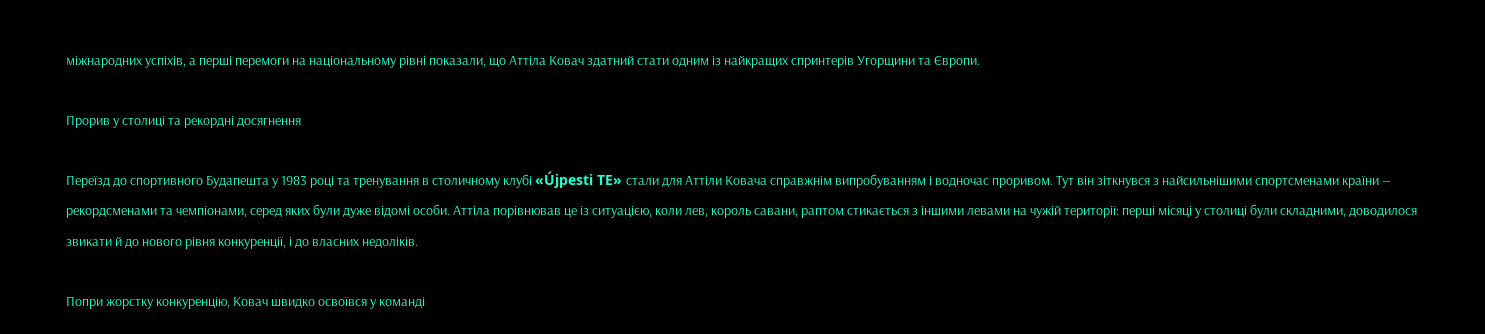міжнародних успіхів, а перші перемоги на національному рівні показали, що Аттіла Ковач здатний стати одним із найкращих спринтерів Угорщини та Європи.

Прорив у столиці та рекордні досягнення

Переїзд до спортивного Будапешта у 1983 році та тренування в столичному клубі «Újpesti TE» стали для Аттіли Ковача справжнім випробуванням і водночас проривом. Тут він зіткнувся з найсильнішими спортсменами країни — рекордсменами та чемпіонами, серед яких були дуже відомі особи. Аттіла порівнював це із ситуацією, коли лев, король савани, раптом стикається з іншими левами на чужій території: перші місяці у столиці були складними, доводилося звикати й до нового рівня конкуренції, і до власних недоліків.

Попри жорстку конкуренцію, Ковач швидко освоївся у команді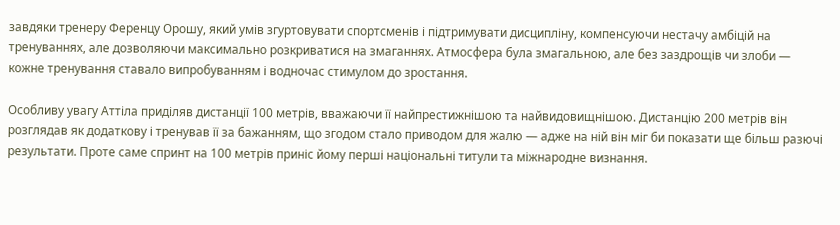завдяки тренеру Ференцу Орошу, який умів згуртовувати спортсменів і підтримувати дисципліну, компенсуючи нестачу амбіцій на тренуваннях, але дозволяючи максимально розкриватися на змаганнях. Атмосфера була змагальною, але без заздрощів чи злоби — кожне тренування ставало випробуванням і водночас стимулом до зростання.

Особливу увагу Аттіла приділяв дистанції 100 метрів, вважаючи її найпрестижнішою та найвидовищнішою. Дистанцію 200 метрів він розглядав як додаткову і тренував її за бажанням, що згодом стало приводом для жалю — адже на ній він міг би показати ще більш разючі результати. Проте саме спринт на 100 метрів приніс йому перші національні титули та міжнародне визнання.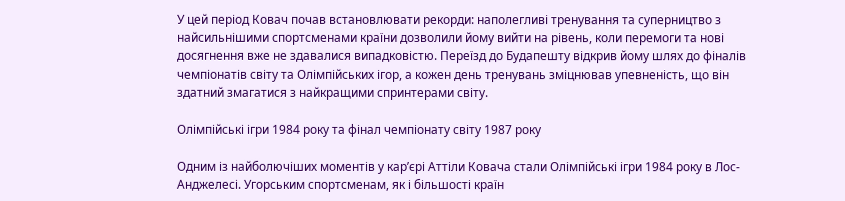У цей період Ковач почав встановлювати рекорди: наполегливі тренування та суперництво з найсильнішими спортсменами країни дозволили йому вийти на рівень, коли перемоги та нові досягнення вже не здавалися випадковістю. Переїзд до Будапешту відкрив йому шлях до фіналів чемпіонатів світу та Олімпійських ігор, а кожен день тренувань зміцнював упевненість, що він здатний змагатися з найкращими спринтерами світу.

Олімпійські ігри 1984 року та фінал чемпіонату світу 1987 року

Одним із найболючіших моментів у кар’єрі Аттіли Ковача стали Олімпійські ігри 1984 року в Лос-Анджелесі. Угорським спортсменам, як і більшості країн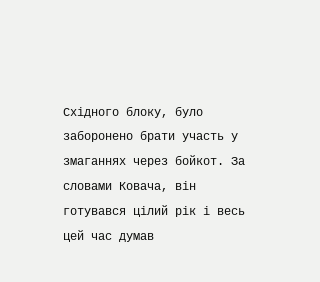Східного блоку, було заборонено брати участь у змаганнях через бойкот. За словами Ковача, він готувався цілий рік і весь цей час думав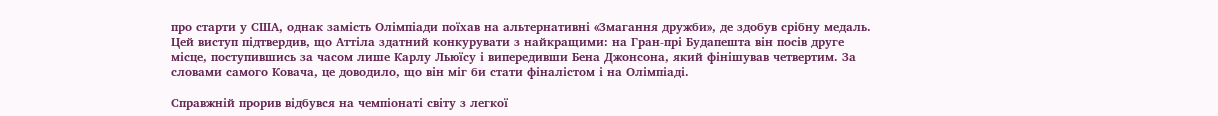про старти у США, однак замість Олімпіади поїхав на альтернативні «Змагання дружби», де здобув срібну медаль. Цей виступ підтвердив, що Аттіла здатний конкурувати з найкращими: на Гран-прі Будапешта він посів друге місце, поступившись за часом лише Карлу Льюїсу і випередивши Бена Джонсона, який фінішував четвертим. За словами самого Ковача, це доводило, що він міг би стати фіналістом і на Олімпіаді.

Справжній прорив відбувся на чемпіонаті світу з легкої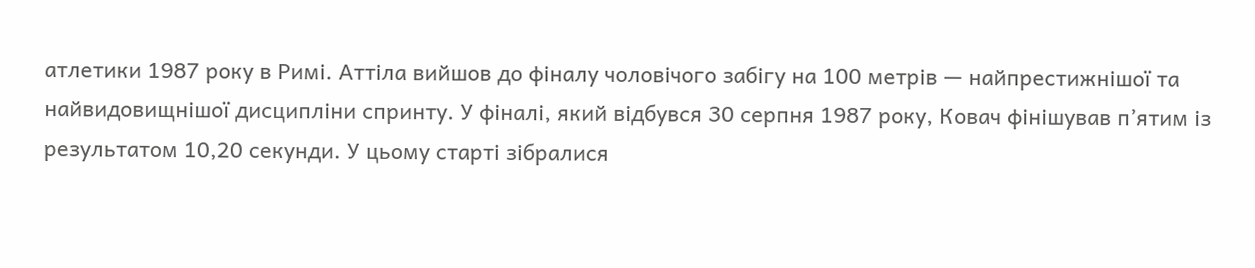атлетики 1987 року в Римі. Аттіла вийшов до фіналу чоловічого забігу на 100 метрів — найпрестижнішої та найвидовищнішої дисципліни спринту. У фіналі, який відбувся 30 серпня 1987 року, Ковач фінішував п’ятим із результатом 10,20 секунди. У цьому старті зібралися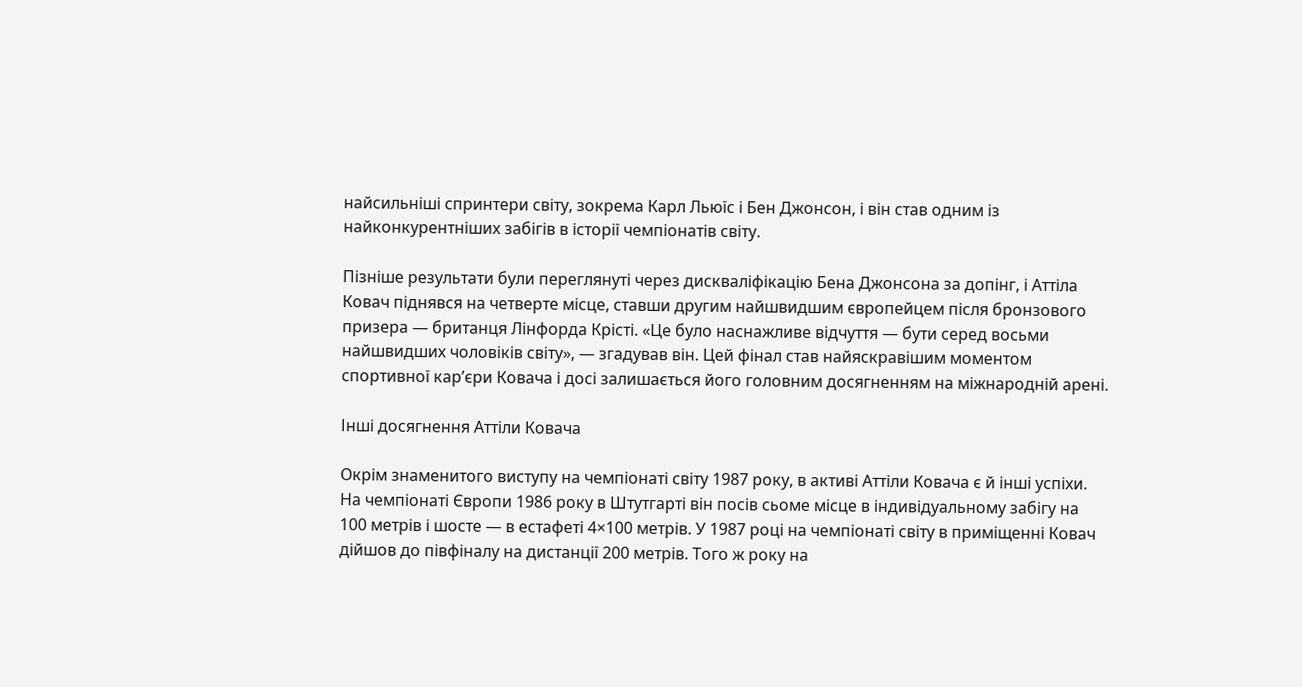найсильніші спринтери світу, зокрема Карл Льюїс і Бен Джонсон, і він став одним із найконкурентніших забігів в історії чемпіонатів світу.

Пізніше результати були переглянуті через дискваліфікацію Бена Джонсона за допінг, і Аттіла Ковач піднявся на четверте місце, ставши другим найшвидшим європейцем після бронзового призера — британця Лінфорда Крісті. «Це було наснажливе відчуття — бути серед восьми найшвидших чоловіків світу», — згадував він. Цей фінал став найяскравішим моментом спортивної кар’єри Ковача і досі залишається його головним досягненням на міжнародній арені.

Інші досягнення Аттіли Ковача

Окрім знаменитого виступу на чемпіонаті світу 1987 року, в активі Аттіли Ковача є й інші успіхи. На чемпіонаті Європи 1986 року в Штутгарті він посів сьоме місце в індивідуальному забігу на 100 метрів і шосте — в естафеті 4×100 метрів. У 1987 році на чемпіонаті світу в приміщенні Ковач дійшов до півфіналу на дистанції 200 метрів. Того ж року на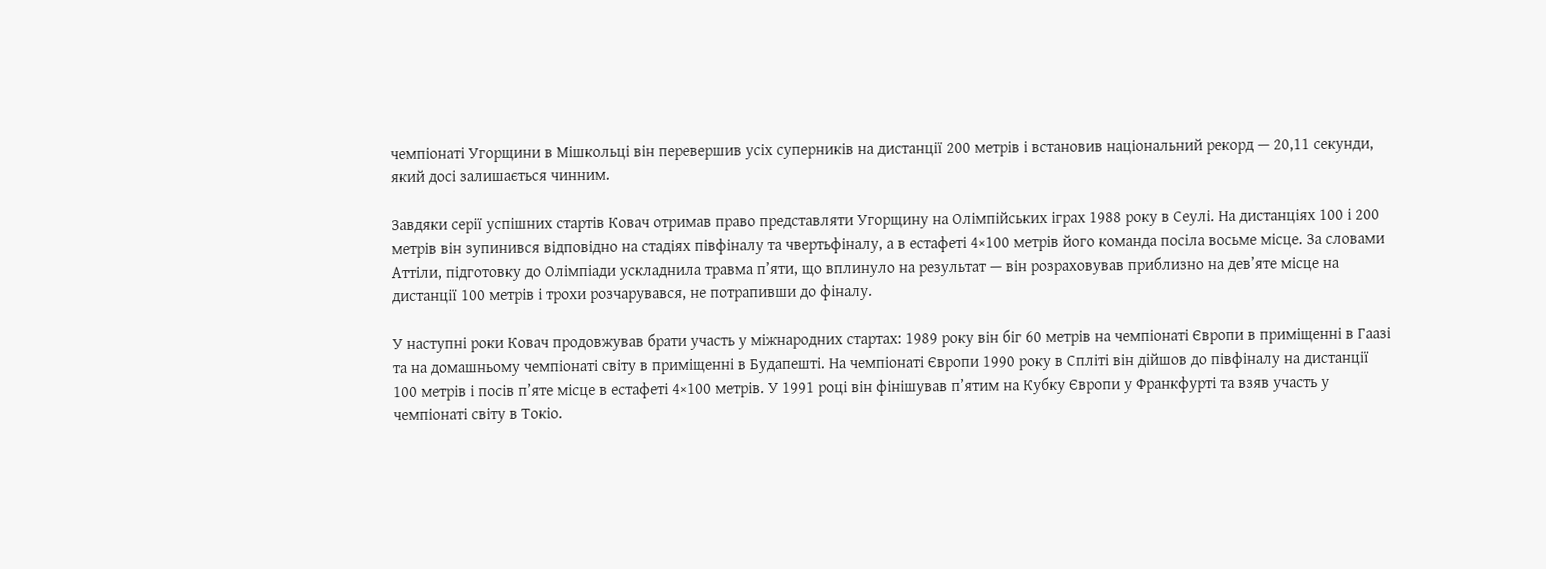чемпіонаті Угорщини в Мішкольці він перевершив усіх суперників на дистанції 200 метрів і встановив національний рекорд — 20,11 секунди, який досі залишається чинним.

Завдяки серії успішних стартів Ковач отримав право представляти Угорщину на Олімпійських іграх 1988 року в Сеулі. На дистанціях 100 і 200 метрів він зупинився відповідно на стадіях півфіналу та чвертьфіналу, а в естафеті 4×100 метрів його команда посіла восьме місце. За словами Аттіли, підготовку до Олімпіади ускладнила травма п’яти, що вплинуло на результат — він розраховував приблизно на дев’яте місце на дистанції 100 метрів і трохи розчарувався, не потрапивши до фіналу.

У наступні роки Ковач продовжував брати участь у міжнародних стартах: 1989 року він біг 60 метрів на чемпіонаті Європи в приміщенні в Гаазі та на домашньому чемпіонаті світу в приміщенні в Будапешті. На чемпіонаті Європи 1990 року в Спліті він дійшов до півфіналу на дистанції 100 метрів і посів п’яте місце в естафеті 4×100 метрів. У 1991 році він фінішував п’ятим на Кубку Європи у Франкфурті та взяв участь у чемпіонаті світу в Токіо.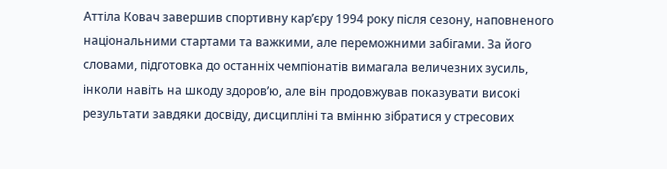Аттіла Ковач завершив спортивну кар’єру 1994 року після сезону, наповненого національними стартами та важкими, але переможними забігами. За його словами, підготовка до останніх чемпіонатів вимагала величезних зусиль, інколи навіть на шкоду здоров’ю, але він продовжував показувати високі результати завдяки досвіду, дисципліні та вмінню зібратися у стресових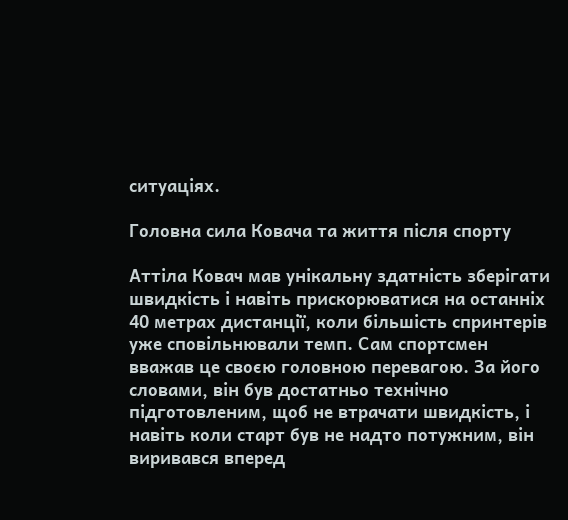ситуаціях.

Головна сила Ковача та життя після спорту

Аттіла Ковач мав унікальну здатність зберігати швидкість і навіть прискорюватися на останніх 40 метрах дистанції, коли більшість спринтерів уже сповільнювали темп. Сам спортсмен вважав це своєю головною перевагою. За його словами, він був достатньо технічно підготовленим, щоб не втрачати швидкість, і навіть коли старт був не надто потужним, він виривався вперед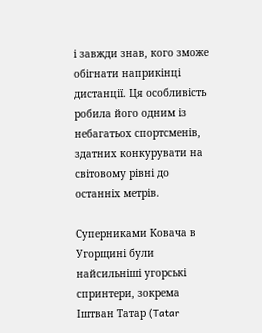і завжди знав, кого зможе обігнати наприкінці дистанції. Ця особливість робила його одним із небагатьох спортсменів, здатних конкурувати на світовому рівні до останніх метрів.

Суперниками Ковача в Угорщині були найсильніші угорські спринтери, зокрема Іштван Татар (Tatar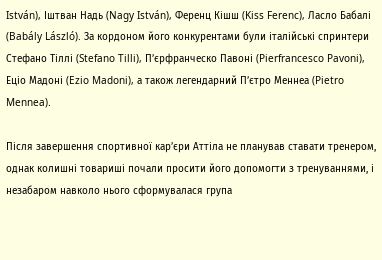István), Іштван Надь (Nagy István), Ференц Кішш (Kiss Ferenc), Ласло Бабалі (Babály László). За кордоном його конкурентами були італійські спринтери Стефано Тіллі (Stefano Tilli), П’єрфранческо Павоні (Pierfrancesco Pavoni), Еціо Мадоні (Ezio Madoni), а також легендарний П’єтро Меннеа (Pietro Mennea).

Після завершення спортивної кар’єри Аттіла не планував ставати тренером, однак колишні товариші почали просити його допомогти з тренуваннями, і незабаром навколо нього сформувалася група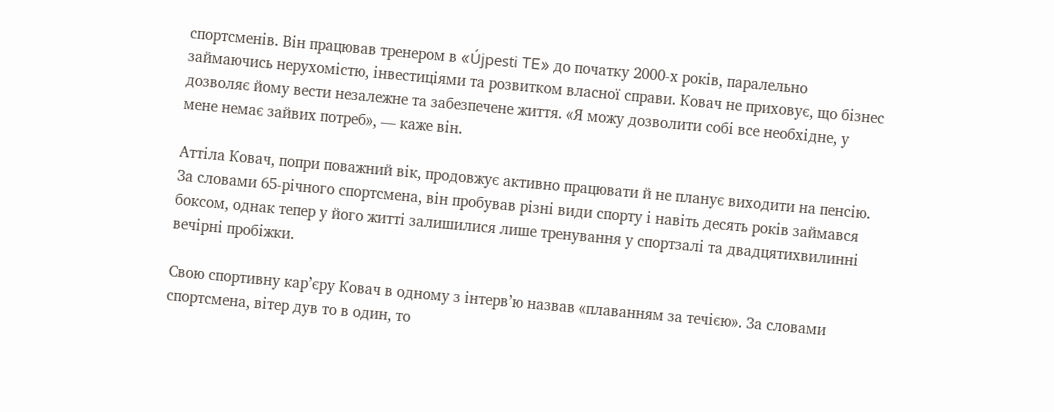спортсменів. Він працював тренером в «Újpesti TE» до початку 2000-х років, паралельно займаючись нерухомістю, інвестиціями та розвитком власної справи. Ковач не приховує, що бізнес дозволяє йому вести незалежне та забезпечене життя. «Я можу дозволити собі все необхідне, у мене немає зайвих потреб», — каже він.

Аттіла Ковач, попри поважний вік, продовжує активно працювати й не планує виходити на пенсію. За словами 65-річного спортсмена, він пробував різні види спорту і навіть десять років займався боксом, однак тепер у його житті залишилися лише тренування у спортзалі та двадцятихвилинні вечірні пробіжки.

Свою спортивну кар’єру Ковач в одному з інтерв’ю назвав «плаванням за течією». За словами спортсмена, вітер дув то в один, то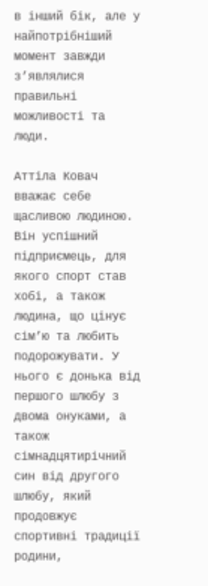в інший бік, але у найпотрібніший момент завжди з’являлися правильні можливості та люди.

Аттіла Ковач вважає себе щасливою людиною. Він успішний підприємець, для якого спорт став хобі, а також людина, що цінує сім’ю та любить подорожувати. У нього є донька від першого шлюбу з двома онуками, а також сімнадцятирічний син від другого шлюбу, який продовжує спортивні традиції родини,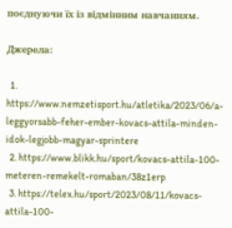поєднуючи їх із відмінним навчанням.

Джерела:

  1. https://www.nemzetisport.hu/atletika/2023/06/a-leggyorsabb-feher-ember-kovacs-attila-minden-idok-legjobb-magyar-sprintere
  2. https://www.blikk.hu/sport/kovacs-attila-100-meteren-remekelt-romaban/38z1erp
  3. https://telex.hu/sport/2023/08/11/kovacs-attila-100-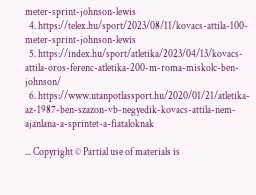meter-sprint-johnson-lewis
  4. https://telex.hu/sport/2023/08/11/kovacs-attila-100-meter-sprint-johnson-lewis
  5. https://index.hu/sport/atletika/2023/04/13/kovacs-attila-oros-ferenc-atletika-200-m-roma-miskolc-ben-johnson/
  6. https://www.utanpotlassport.hu/2020/01/21/atletika-az-1987-ben-szazon-vb-negyedik-kovacs-attila-nem-ajanlana-a-sprintet-a-fiataloknak

... Copyright © Partial use of materials is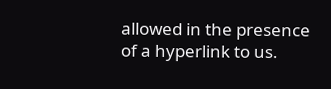allowed in the presence of a hyperlink to us.